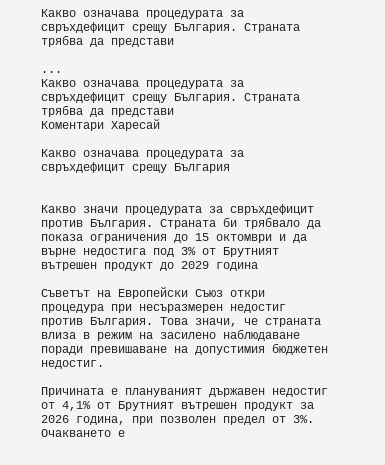Какво означава процедурата за свръхдефицит срещу България. Страната трябва да представи

...
Какво означава процедурата за свръхдефицит срещу България. Страната трябва да представи
Коментари Харесай

Какво означава процедурата за свръхдефицит срещу България


Какво значи процедурата за свръхдефицит против България. Страната би трябвало да показа ограничения до 15 октомври и да върне недостига под 3% от Брутният вътрешен продукт до 2029 година

Съветът на Европейски Съюз откри процедура при несъразмерен недостиг против България. Това значи, че страната влиза в режим на засилено наблюдаване поради превишаване на допустимия бюджетен недостиг.

Причината е плануваният държавен недостиг от 4,1% от Брутният вътрешен продукт за 2026 година, при позволен предел от 3%. Очакването е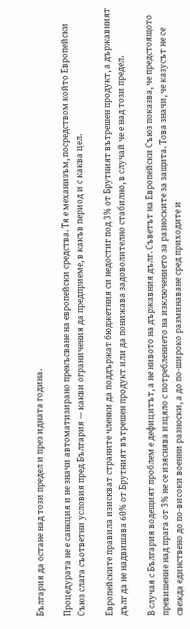България да остане над този предел и през идната година.

Процедурата не е санкция и не значи автоматизирано прекъсване на европейски средства. Тя е механизъм, посредством който Европейски Съюз слага съответни условия пред България — какви ограничения да предприеме, в какъв период и с каква цел.

Европейските правила изискват страните членки да поддържат бюджетния си недостиг под 3% от Брутният вътрешен продукт, а държавният дълг да не надвишава 60% от Брутният вътрешен продукт или да понижава задоволително стабилно, в случай че е над този предел.

В случая с България водещият проблем е дефицитът, а не нивото на държавния дълг. Съветът на Европейски Съюз показва, че предстоящото превишение над прага от 3% не се изяснява изцяло с потреблението на изключението за разноските за защита. Това значи, че казусът не се свежда единствено до по-високи военни разноски, а до по-широко разминаване сред приходите и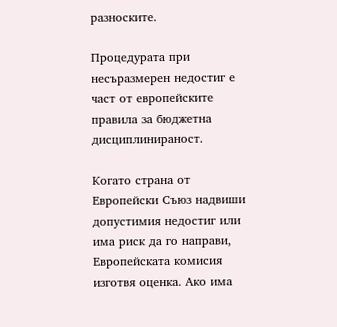разноските.

Процедурата при несъразмерен недостиг е част от европейските правила за бюджетна дисциплинираност.

Когато страна от Европейски Съюз надвиши допустимия недостиг или има риск да го направи, Европейската комисия изготвя оценка. Ако има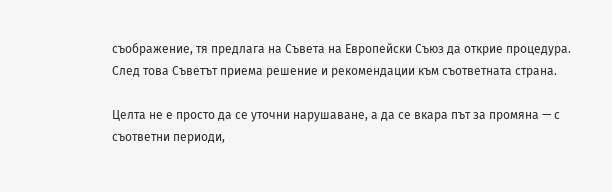съображение, тя предлага на Съвета на Европейски Съюз да открие процедура. След това Съветът приема решение и рекомендации към съответната страна.

Целта не е просто да се уточни нарушаване, а да се вкара път за промяна — с съответни периоди,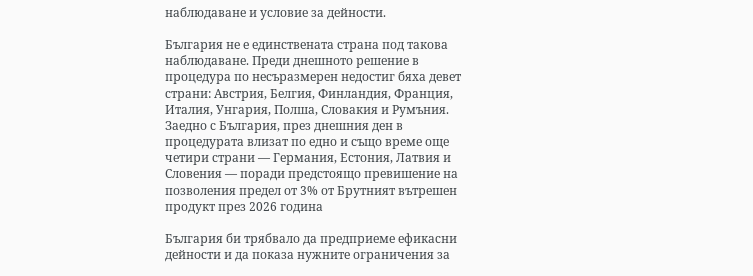наблюдаване и условие за дейности.

България не е единствената страна под такова наблюдаване. Преди днешното решение в процедура по несъразмерен недостиг бяха девет страни: Австрия, Белгия, Финландия, Франция, Италия, Унгария, Полша, Словакия и Румъния. Заедно с България, през днешния ден в процедурата влизат по едно и също време още четири страни — Германия, Естония, Латвия и Словения — поради предстоящо превишение на позволения предел от 3% от Брутният вътрешен продукт през 2026 година

България би трябвало да предприеме ефикасни дейности и да показа нужните ограничения за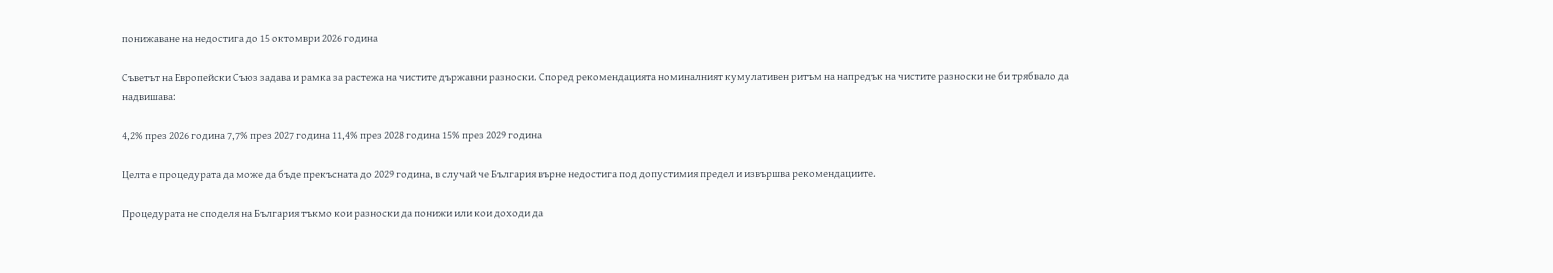понижаване на недостига до 15 октомври 2026 година

Съветът на Европейски Съюз задава и рамка за растежа на чистите държавни разноски. Според рекомендацията номиналният кумулативен ритъм на напредък на чистите разноски не би трябвало да надвишава:

4,2% през 2026 година 7,7% през 2027 година 11,4% през 2028 година 15% през 2029 година

Целта е процедурата да може да бъде прекъсната до 2029 година, в случай че България върне недостига под допустимия предел и извършва рекомендациите.

Процедурата не споделя на България тъкмо кои разноски да понижи или кои доходи да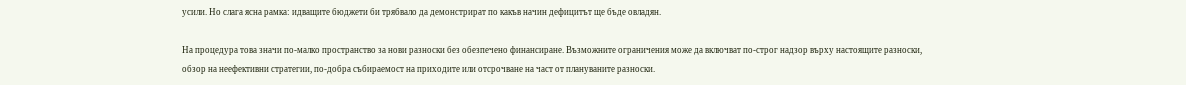усили. Но слага ясна рамка: идващите бюджети би трябвало да демонстрират по какъв начин дефицитът ще бъде овладян.

На процедура това значи по-малко пространство за нови разноски без обезпечено финансиране. Възможните ограничения може да включват по-строг надзор върху настоящите разноски, обзор на неефективни стратегии, по-добра събираемост на приходите или отсрочване на част от плануваните разноски.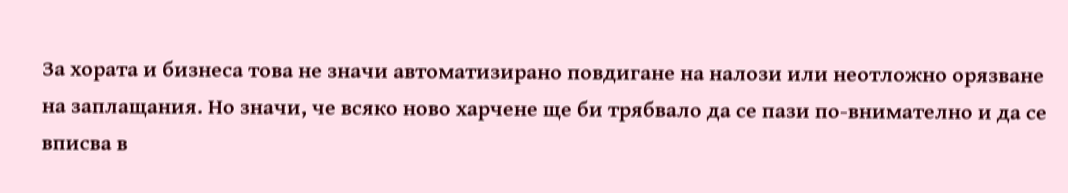За хората и бизнеса това не значи автоматизирано повдигане на налози или неотложно орязване на заплащания. Но значи, че всяко ново харчене ще би трябвало да се пази по-внимателно и да се вписва в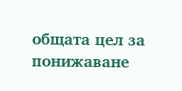общата цел за понижаване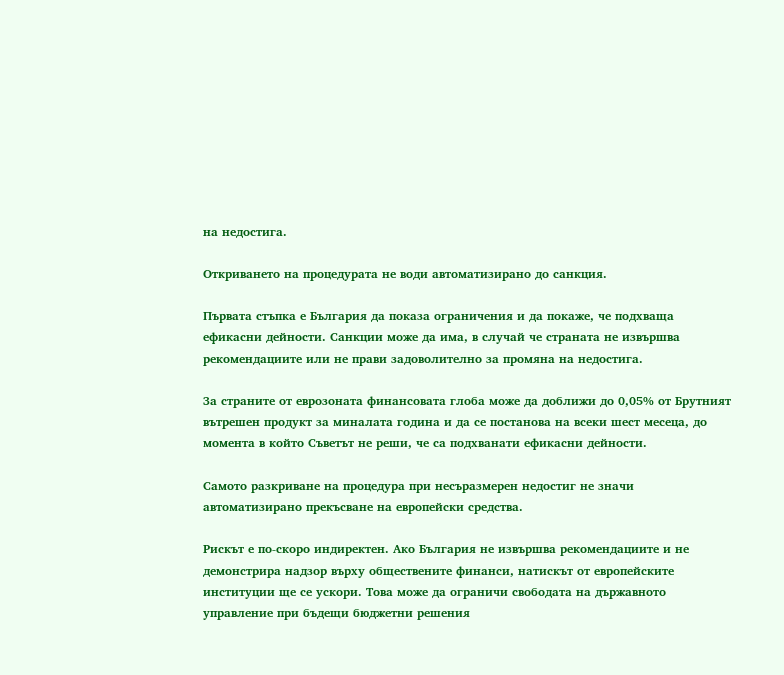на недостига.

Откриването на процедурата не води автоматизирано до санкция.

Първата стъпка е България да показа ограничения и да покаже, че подхваща ефикасни дейности. Санкции може да има, в случай че страната не извършва рекомендациите или не прави задоволително за промяна на недостига.

За страните от еврозоната финансовата глоба може да доближи до 0,05% от Брутният вътрешен продукт за миналата година и да се постанова на всеки шест месеца, до момента в който Съветът не реши, че са подхванати ефикасни дейности.

Самото разкриване на процедура при несъразмерен недостиг не значи автоматизирано прекъсване на европейски средства.

Рискът е по-скоро индиректен. Ако България не извършва рекомендациите и не демонстрира надзор върху обществените финанси, натискът от европейските институции ще се ускори. Това може да ограничи свободата на държавното управление при бъдещи бюджетни решения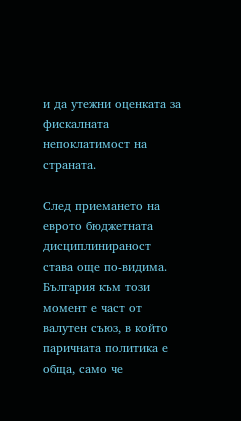и да утежни оценката за фискалната непоклатимост на страната.

След приемането на еврото бюджетната дисциплинираност става още по-видима. България към този момент е част от валутен съюз, в който паричната политика е обща, само че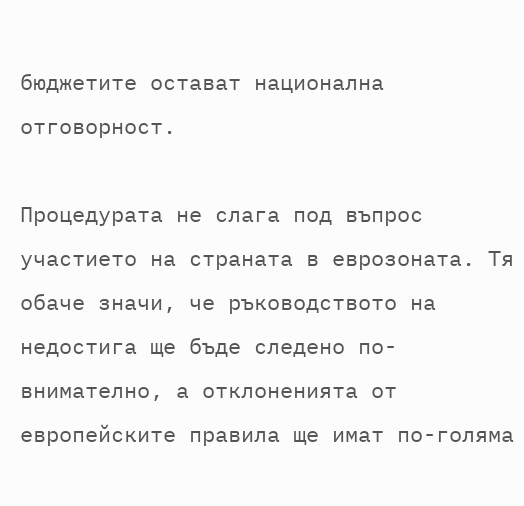бюджетите остават национална отговорност.

Процедурата не слага под въпрос участието на страната в еврозоната. Тя обаче значи, че ръководството на недостига ще бъде следено по-внимателно, а отклоненията от европейските правила ще имат по-голяма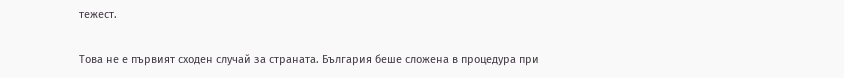тежест.

Това не е първият сходен случай за страната. България беше сложена в процедура при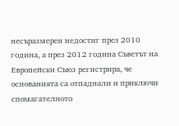несъразмерен недостиг през 2010 година, а през 2012 година Съветът на Европейски Съюз регистрира, че основанията са отпаднали и приключи спомагателното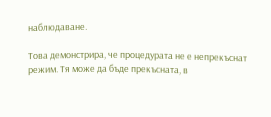наблюдаване.

Това демонстрира, че процедурата не е непрекъснат режим. Тя може да бъде прекъсната, в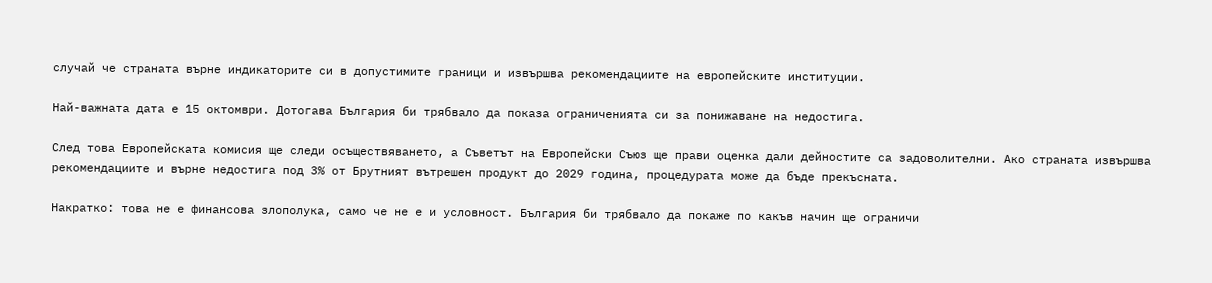случай че страната върне индикаторите си в допустимите граници и извършва рекомендациите на европейските институции.

Най-важната дата е 15 октомври. Дотогава България би трябвало да показа ограниченията си за понижаване на недостига.

След това Европейската комисия ще следи осъществяването, а Съветът на Европейски Съюз ще прави оценка дали дейностите са задоволителни. Ако страната извършва рекомендациите и върне недостига под 3% от Брутният вътрешен продукт до 2029 година, процедурата може да бъде прекъсната.

Накратко: това не е финансова злополука, само че не е и условност. България би трябвало да покаже по какъв начин ще ограничи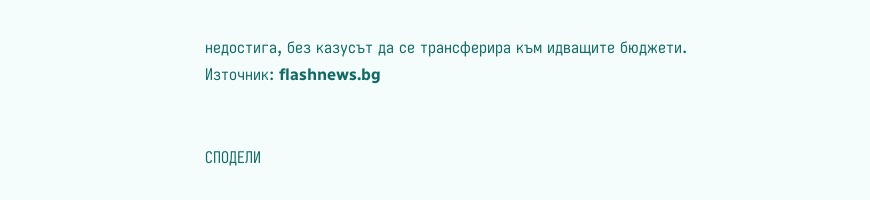недостига, без казусът да се трансферира към идващите бюджети.
Източник: flashnews.bg


СПОДЕЛИ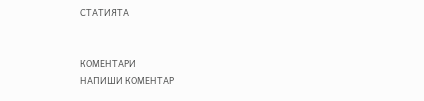СТАТИЯТА


КОМЕНТАРИ
НАПИШИ КОМЕНТАР